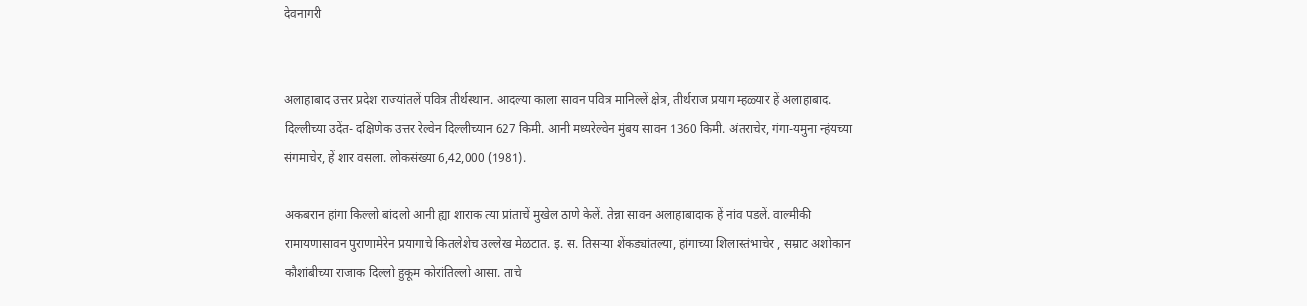देवनागरी


अलाहाबाद उत्तर प्रदेश राज्यांतलें पवित्र तीर्थस्थान. आदल्या काला सावन पवित्र मानिल्लें क्षेत्र, तीर्थराज प्रयाग म्हळ्यार हें अलाहाबाद. दिल्लीच्या उदेंत- दक्षिणेक उत्तर रेल्वेन दिल्लीच्यान 627 किमी. आनी मध्यरेल्वेन मुंबय सावन 1360 किमी. अंतराचेर, गंगा-यमुना न्हंयच्या संगमाचेर, हें शार वसला. लोकसंख्या 6,42,000 (1981).

अकबरान हांगा किल्लो बांदलो आनी ह्या शाराक त्या प्रांताचें मुखेल ठाणे केलें. तेन्ना सावन अलाहाबादाक हें नांव पडलें. वाल्मीकी रामायणासावन पुराणामेरेन प्रयागाचे कितलेशेच उल्लेख मेळटात. इ. स. तिसऱ्या शेंकड्यांतल्या, हांगाच्या शिलास्तंभाचेर , सम्राट अशोकान कौशांबीच्या राजाक दिल्लो हुकूम कोरांतिल्लो आसा. ताचे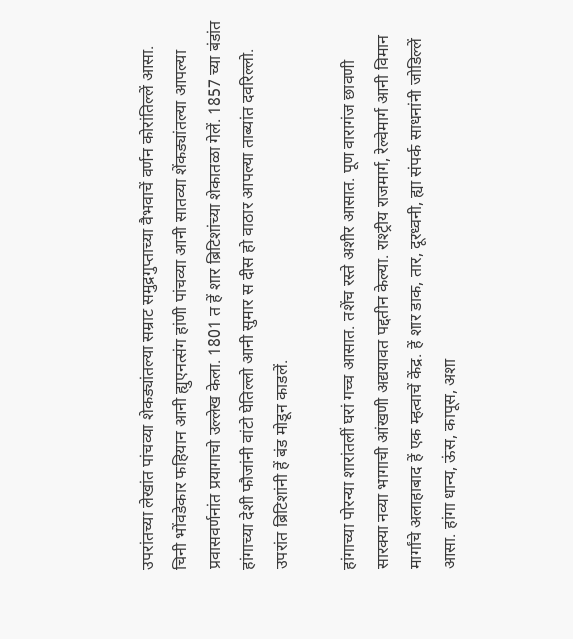उपरांतच्या लेखांत पांचव्या शेकड्यांतल्या सम्राट समुद्रगुप्ताच्या वैभवाचें वर्णन कोरांतिल्लें आसा. चिनी भोंवडेकार फहियान आनी ह्युएनत्संग हांणी पांचव्या आनी सातव्या शेंकड्यांतल्या आपल्या प्रवासवर्णनांत प्रयागाचो उल्लेख केला. 1801 त हें शार ब्रिटिशांच्या शेकातळा गेलें. 1857 च्या बंडांत हांगाच्या देशी फौजांनी वांटो घेतिल्लो आनी सुमार स दीस हो वाठार आपल्या ताब्यांत दवरिल्लो. उपरांत ब्रिटिशांनी हें बंड मोडून काडलें.

हांगाच्या पोरन्या शारांतलीं घरां गच्च आसात. तशेंच रस्ते अशीर आसात. पूण वारागंज छावणी सारक्या नव्या भागाची आंखणी अद्ययावत पद्दतीन केल्या. राश्ट्रीय राजमार्ग, रेल्वेमार्ग आनी विमान मार्गांचे अलाहाबाद हें एक म्हत्वाचें केंद्र. हें शार डाक, तार, दूरध्वनी, ह्या संपर्क साधनांनी जोडिल्लें आसा. हांगा धान्य, ऊंस, कापूस, अशा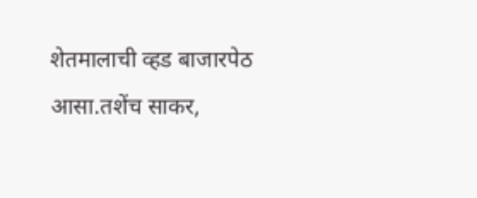शेतमालाची व्हड बाजारपेठ आसा.तशेंच साकर,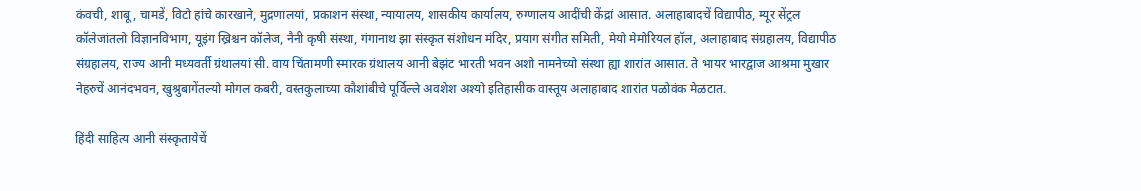कंवची, शाबू, चामडें, विटो हांचे कारखाने, मुद्रणालयां, प्रकाशन संस्था, न्यायालय, शासकीय कार्यालय, रुग्णालय आदींची केंद्रां आसात. अलाहाबादचें विद्यापीठ, म्यूर सेंट्रल कॉलेजांतलो विज्ञानविभाग, यूइंग ख्रिश्चन कॉलेज, नैनी कृषी संस्था, गंगानाथ झा संस्कृत संशोधन मंदिर, प्रयाग संगीत समिती, मेयो मेमोरियल हॉल, अलाहाबाद संग्रहालय, विद्यापीठ संग्रहालय, राज्य आनी मध्यवर्ती ग्रंथालयां सी. वाय चिंतामणी स्मारक ग्रंथालय आनी बेझंट भारती भवन अशो नामनेच्यो संस्था ह्या शारांत आसात. ते भायर भारद्वाज आश्रमा मुखार नेहरुचें आनंदभवन, खुश्रुबागेंतल्यो मोगल कबरी, वस्तकुलाच्या कौशांबीचे पूर्विल्ले अवशेश अश्यो इतिहासीक वास्तूय अलाहाबाद शारांत पळोवंक मेळटात.

हिंदी साहित्य आनी संस्कृतायेचें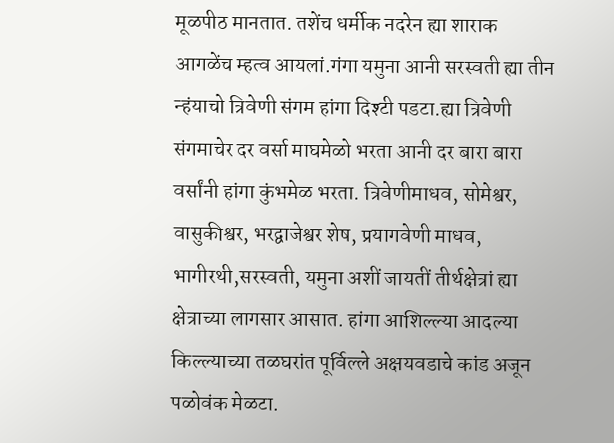मूळपीठ मानतात. तशेंच धर्मीक नदरेन ह्या शाराक आगळेंच म्हत्व आयलां.गंगा यमुना आनी सरस्वती ह्या तीन न्हंयाचो त्रिवेणी संगम हांगा दिश्टी पडटा.ह्या त्रिवेणी संगमाचेर दर वर्सा माघमेळो भरता आनी दर बारा बारा वर्सांनी हांगा कुंभमेळ भरता. त्रिवेणीमाधव, सोमेश्वर, वासुकीश्वर, भरद्वाजेश्वर शेष, प्रयागवेणी माधव, भागीरथी,सरस्वती, यमुना अशीं जायतीं तीर्थक्षेत्रां ह्या क्षेत्राच्या लागसार आसात. हांगा आशिल्ल्या आदल्या किल्ल्याच्या तळघरांत पूर्विल्ले अक्षयवडाचे कांड अजून पळोवंक मेळटा.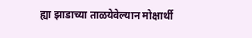ह्या झाडाच्या ताळयेवेल्यान मोक्षार्थी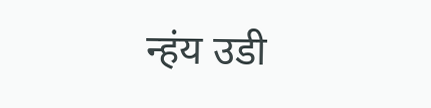न्हंय उडी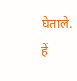घेताले. हें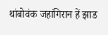थांबोवंक जहांगिरान हें झाड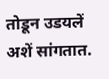तोडून उडयलें अशें सांगतात.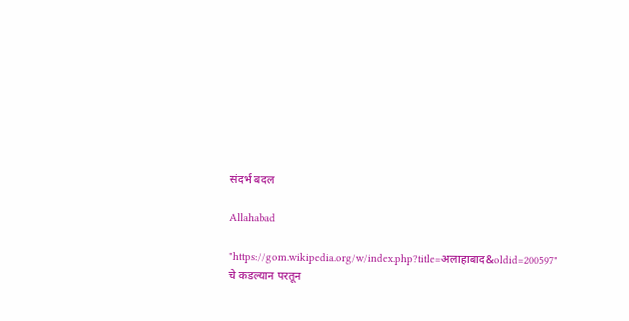संदर्भ बदल

Allahabad

"https://gom.wikipedia.org/w/index.php?title=अलाहाबाद&oldid=200597" चे कडल्यान परतून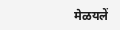मेळयलें